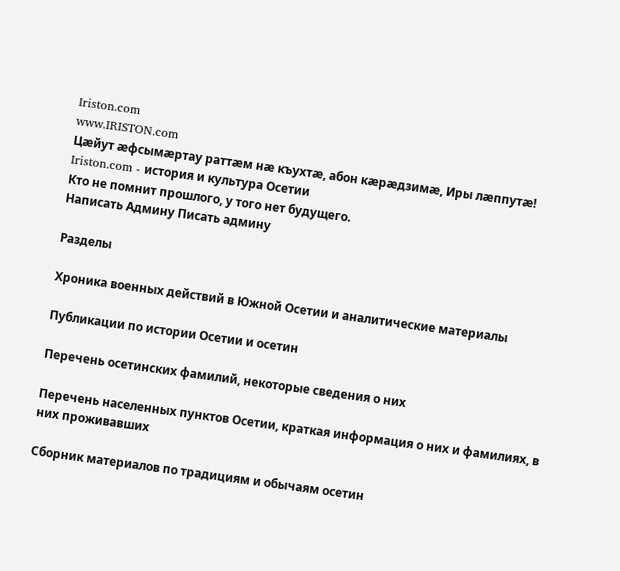Iriston.com
www.IRISTON.com
Цæйут æфсымæртау раттæм нæ къухтæ, абон кæрæдзимæ, Иры лæппутæ!
Iriston.com - история и культура Осетии
Кто не помнит прошлого, у того нет будущего.
Написать Админу Писать админу

Разделы

Хроника военных действий в Южной Осетии и аналитические материалы

Публикации по истории Осетии и осетин

Перечень осетинских фамилий, некоторые сведения о них

Перечень населенных пунктов Осетии, краткая информация о них и фамилиях, в них проживавших

Сборник материалов по традициям и обычаям осетин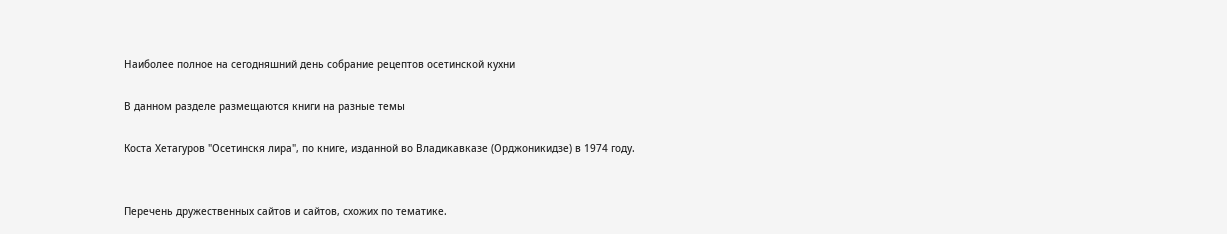Наиболее полное на сегодняшний день собрание рецептов осетинской кухни

В данном разделе размещаются книги на разные темы

Коста Хетагуров "Осетинскя лира", по книге, изданной во Владикавказе (Орджоникидзе) в 1974 году.


Перечень дружественных сайтов и сайтов, схожих по тематике.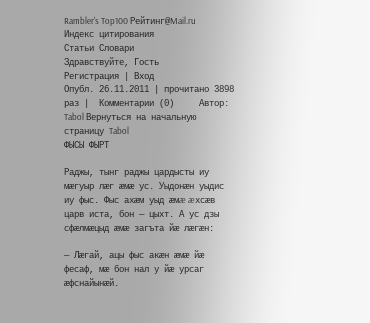Rambler's Top100 Рейтинг@Mail.ru Индекс цитирования
Статьи Словари
Здравствуйте, Гость
Регистрация | Вход
Опубл. 26.11.2011 | прочитано 3898 раз |  Комментарии (0)     Автор: Tabol Вернуться на начальную страницу Tabol
ФЫСЫ ФЫРТ

Раджы, тынг раджы цардысты иу мæгуыр лæг æмæ ус. Уыдонæн уыдис иу фыс. Фыс ахæм уыд æмæ æхсæв царв иста, бон — цыхт. А ус дзы сфæлмæцыд æмæ загъта йæ лæгæн:

— Лæгай, ацы фыс акæн æмæ йæ фесаф, мæ бон нал у йæ урсаг æфснайынæй.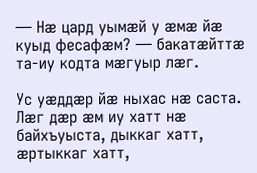— Нæ цард уымæй у æмæ йæ куыд фесафæм? — бакатæйттæ та-иу кодта мæгуыр лæг.

Ус уæддæр йæ ныхас нæ саста. Лæг дæр æм иу хатт нæ байхъуыста, дыккаг хатт, æртыккаг хатт,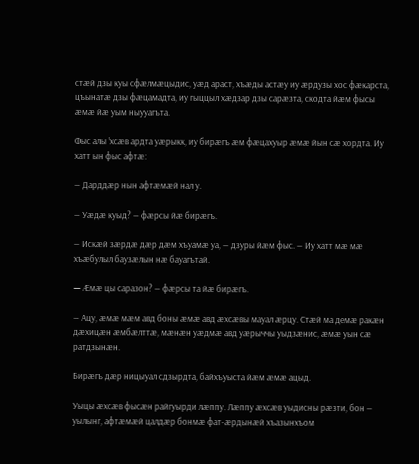стæй дзы куы сфæлмæцыдис, уæд араст, хъæды астæу иу æрдузы хос фæкарста, цъынатæ дзы фæцамадта, иу гыццыл хæдзар дзы сарæзта, скодта йæм фысы æмæ йæ уым ныууагъта.

Фыс алы ’хсæв ардта уæрыкк, иу бирæгъ æм фæцахуыр æмæ йын сæ хордта. Иу хатт ын фыс афтæ:

— Дарддæр нын афтæмæй нал у.

— Уæдæ куыд? — фæрсы йæ бирæгъ.

— Искæй зæрдæ дæр дæм хъуамæ уа, — дзуры йæм фыс. — Иу хатт мæ мæ хъæбулыл баузæлын нæ бауагътай.

— Æмæ цы саразон? — фæрсы та йæ бирæгъ.

— Ацу, æмæ мæм авд боны æмæ авд æхсæвы мауал æрцу. Стæй ма демæ ракæн дæхицæн æмбæлттæ, мæнæн уæдмæ авд уæрыччы уыдзæнис, æмæ уын сæ ратдзынæн.

Бирæгъ дæр ницыуал сдзырдта, байхъуыста йæм æмæ ацыд.

Уыцы æхсæв фысæн райгуырди лæппу. Лæппу æхсæв уыдисны рæзти, бон — уылынг, афтæмæй цалдæр бонмæ фат-æрдынæй хъазынхъом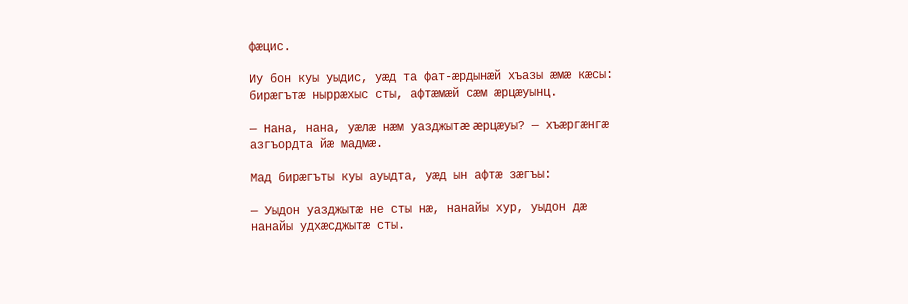фæцис.

Иу бон куы уыдис, уæд та фат-æрдынæй хъазы æмæ кæсы: бирæгътæ ныррæхыс сты, афтæмæй сæм æрцæуынц.

— Нана, нана, уæлæ нæм уазджытæ æрцæуы? — хъæргæнгæ азгъордта йæ мадмæ.

Мад бирæгъты куы ауыдта, уæд ын афтæ зæгъы:

— Уыдон уазджытæ не сты нæ, нанайы хур, уыдон дæ нанайы удхæсджытæ сты.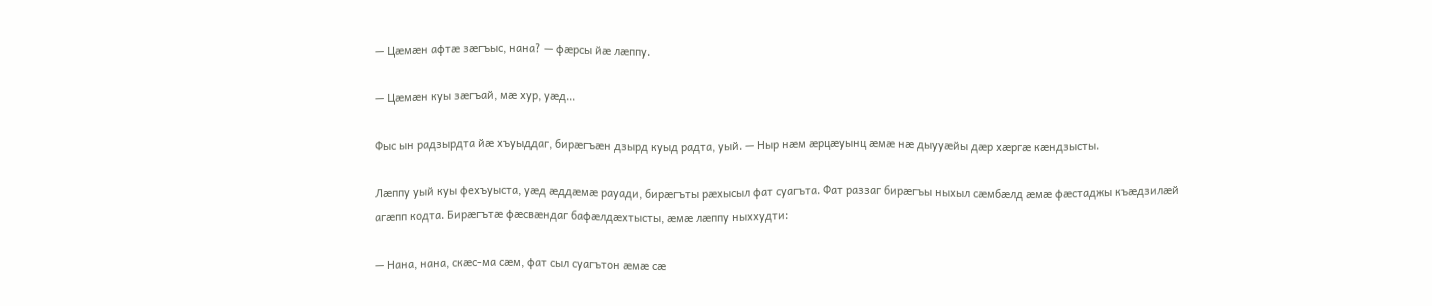— Цæмæн афтæ зæгъыс, нана? — фæрсы йæ лæппу.

— Цæмæн куы зæгъай, мæ хур, уæд...

Фыс ын радзырдта йæ хъуыддаг, бирæгъæн дзырд куыд радта, уый. — Ныр нæм æрцæуынц æмæ нæ дыууæйы дæр хæргæ кæндзысты.

Лæппу уый куы фехъуыста, уæд æддæмæ рауади, бирæгъты рæхысыл фат суагъта. Фат раззаг бирæгъы ныхыл сæмбæлд æмæ фæстаджы къæдзилæй агæпп кодта. Бирæгътæ фæсвæндаг бафæлдæхтысты, æмæ лæппу ныххудти:

— Нана, нана, скæс-ма сæм, фат сыл суагътон æмæ сæ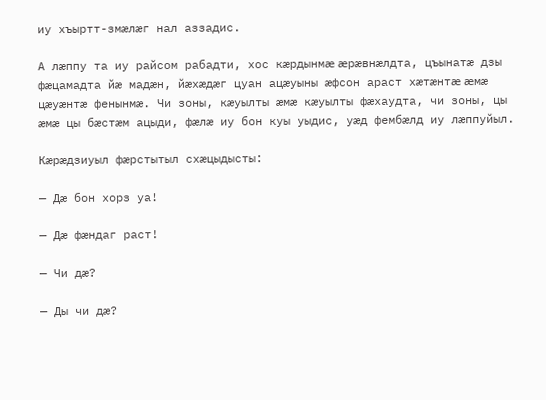иу хъыртт-змæлæг нал аззадис.

А лæппу та иу райсом рабадти, хос кæрдынмæ æрæвнæлдта, цъынатæ дзы фæцамадта йæ мадæн, йæхæдæг цуан ацæуыны æфсон араст хæтæнтæ æмæ цæуæнтæ фенынмæ. Чи зоны, кæуылты æмæ кæуылты фæхаудта, чи зоны, цы æмæ цы бæстæм ацыди, фæлæ иу бон куы уыдис, уæд фембæлд иу лæппуйыл.

Кæрæдзиуыл фæрстытыл схæцыдысты:

— Дæ бон хорз уа!

— Дæ фæндаг раст!

— Чи дæ?

— Ды чи дæ?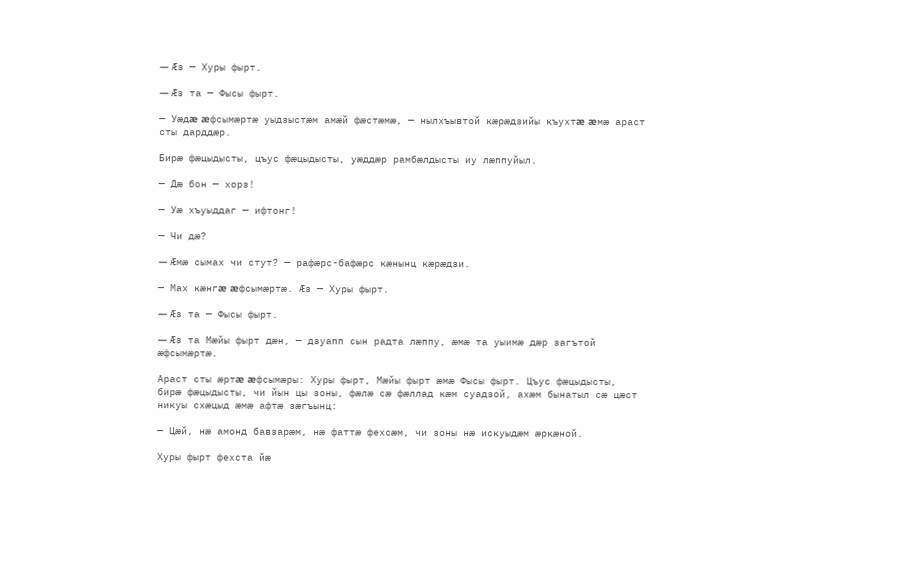— Æз — Хуры фырт.

— Æз та — Фысы фырт.

— Уæдæ æфсымæртæ уыдзыстæм амæй фæстæмæ, — нылхъывтой кæрæдзийы къухтæ æмæ араст сты дарддæр.

Бирæ фæцыдысты, цъус фæцыдысты, уæддæр рамбæлдысты иу лæппуйыл.

— Дæ бон — хорз!

— Уæ хъуыддаг — ифтонг!

— Чи дæ?

— Æмæ сымах чи стут? — рафæрс-бафæрс кæнынц кæрæдзи.

— Мах кæнгæ æфсымæртæ. Æз — Хуры фырт.

— Æз та — Фысы фырт.

— Æз та Мæйы фырт дæн, — дзуапп сын радта лæппу, æмæ та уыимæ дæр загътой æфсымæртæ.

Араст сты æртæ æфсымæры: Хуры фырт, Мæйы фырт æмæ Фысы фырт. Цъус фæцыдысты, бирæ фæцыдысты, чи йын цы зоны, фæлæ сæ фæллад кæм суадзой, ахæм бынатыл сæ цæст никуы схæцыд æмæ афтæ зæгъынц:

— Цæй, нæ амонд бавзарæм, нæ фаттæ фехсæм, чи зоны нæ искуыдæм æркæной.

Хуры фырт фехста йæ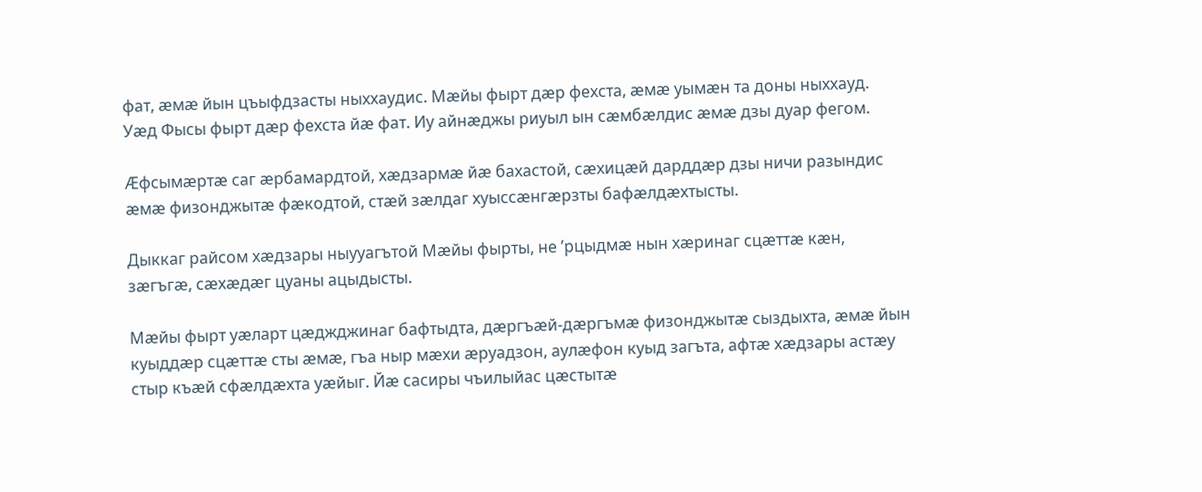фат, æмæ йын цъыфдзасты ныххаудис. Мæйы фырт дæр фехста, æмæ уымæн та доны ныххауд. Уæд Фысы фырт дæр фехста йæ фат. Иу айнæджы риуыл ын сæмбæлдис æмæ дзы дуар фегом.

Æфсымæртæ саг æрбамардтой, хæдзармæ йæ бахастой, сæхицæй дарддæр дзы ничи разындис æмæ физонджытæ фæкодтой, стæй зæлдаг хуыссæнгæрзты бафæлдæхтысты.

Дыккаг райсом хæдзары ныууагътой Мæйы фырты, не ’рцыдмæ нын хæринаг сцæттæ кæн, зæгъгæ, сæхæдæг цуаны ацыдысты.

Мæйы фырт уæларт цæджджинаг бафтыдта, дæргъæй-дæргъмæ физонджытæ сыздыхта, æмæ йын куыддæр сцæттæ сты æмæ, гъа ныр мæхи æруадзон, аулæфон куыд загъта, афтæ хæдзары астæу стыр къæй сфæлдæхта уæйыг. Йæ сасиры чъилыйас цæстытæ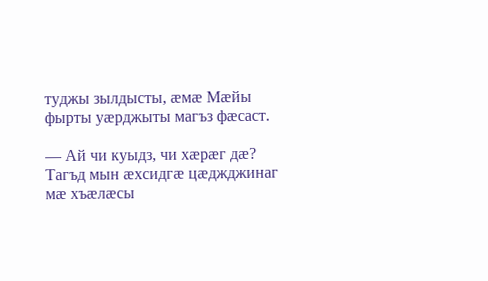туджы зылдысты, æмæ Мæйы фырты уæрджыты магъз фæсаст.

— Ай чи куыдз, чи хæрæг дæ? Тагъд мын æхсидгæ цæджджинаг мæ хъæлæсы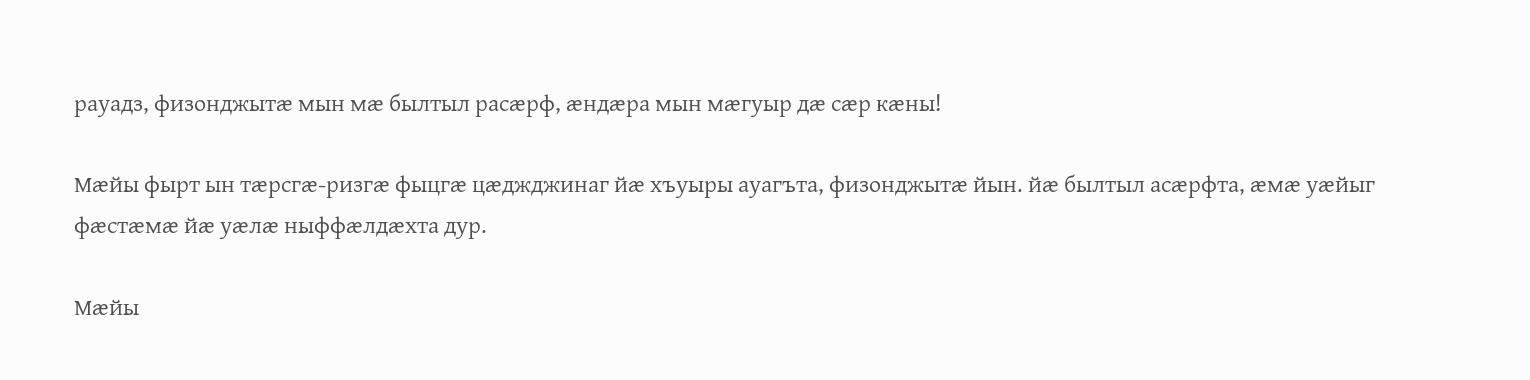рауадз, физонджытæ мын мæ былтыл расæрф, æндæра мын мæгуыр дæ сæр кæны!

Мæйы фырт ын тæрсгæ-ризгæ фыцгæ цæджджинаг йæ хъуыры ауагъта, физонджытæ йын. йæ былтыл асæрфта, æмæ уæйыг фæстæмæ йæ уæлæ ныффæлдæхта дур.

Мæйы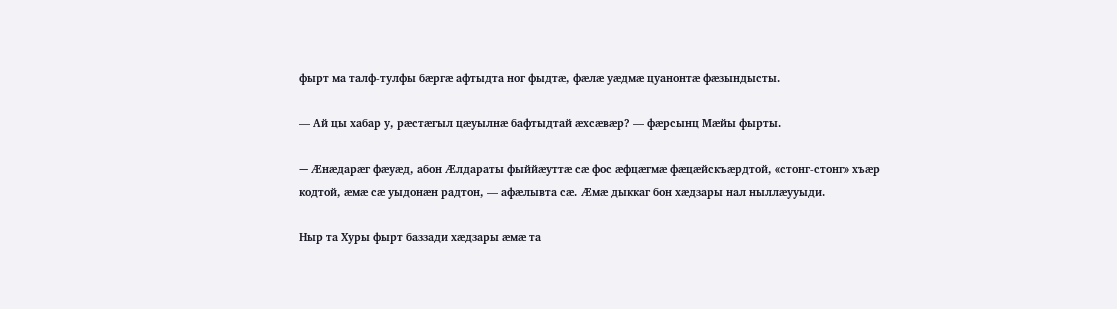фырт ма талф-тулфы бæргæ афтыдта ног фыдтæ, фæлæ уæдмæ цуанонтæ фæзындысты.

— Ай цы хабар у, рæстæгыл цæуылнæ бафтыдтай æхсæвæр? — фæрсынц Мæйы фырты.

— Æнæдарæг фæуæд, абон Æлдараты фыййæуттæ сæ фос æфцæгмæ фæцæйскъæрдтой, «стонг-стонг» хъæр кодтой, æмæ сæ уыдонæн радтон, — афæлывта сæ. Æмæ дыккаг бон хæдзары нал ныллæууыди.

Ныр та Хуры фырт баззади хæдзары æмæ та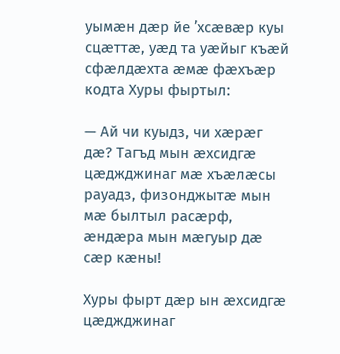уымæн дæр йе ’хсæвæр куы сцæттæ, уæд та уæйыг къæй сфæлдæхта æмæ фæхъæр кодта Хуры фыртыл:

— Ай чи куыдз, чи хæрæг дæ? Тагъд мын æхсидгæ цæджджинаг мæ хъæлæсы рауадз, физонджытæ мын мæ былтыл расæрф, æндæра мын мæгуыр дæ сæр кæны!

Хуры фырт дæр ын æхсидгæ цæджджинаг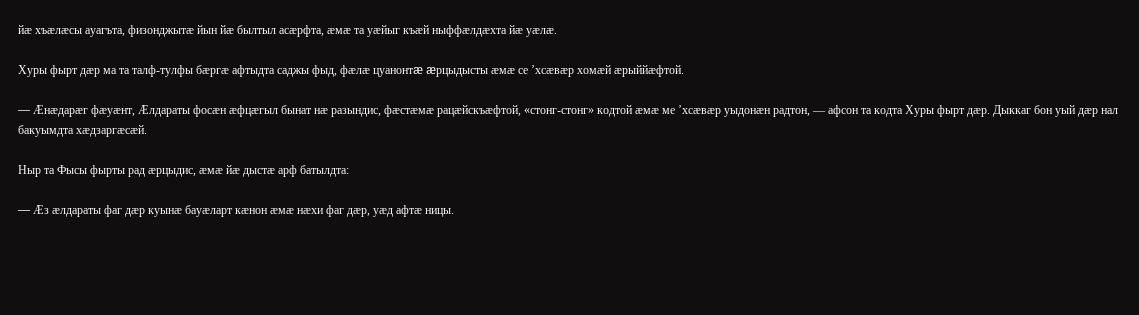йæ хъæлæсы ауагъта, физонджытæ йын йæ былтыл асæрфта, æмæ та уæйыг къæй ныффæлдæхта йæ уæлæ.

Хуры фырт дæр ма та талф-тулфы бæргæ афтыдта саджы фыд, фæлæ цуанонтæ æрцыдысты æмæ се ’хсæвæр хомæй æрыййæфтой.

— Æнæдарæг фæуæнт, Æлдараты фосæн æфцæгыл бынат нæ разындис, фæстæмæ рацæйскъæфтой, «стонг-стонг» кодтой æмæ ме ’хсæвæр уыдонæн радтон, — афсон та кодта Хуры фырт дæр. Дыккаг бон уый дæр нал бакуымдта хæдзаргæсæй.

Ныр та Фысы фырты рад æрцыдис, æмæ йæ дыстæ арф батылдта:

— Æз æлдараты фаг дæр куынæ бауæларт кæнон æмæ нæхи фаг дæр, уæд афтæ ницы.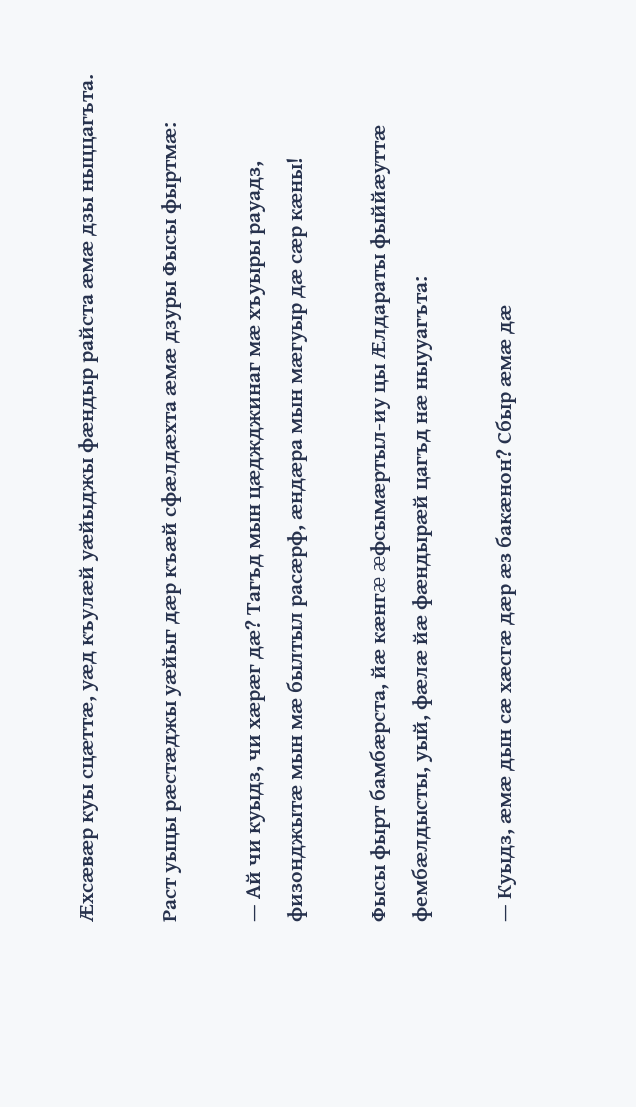Æхсæвæр куы сцæттæ, уæд къулæй уæйыджы фæндыр райста æмæ дзы ныццагъта.

Раст уыцы рæстæджы уæйыг дæр къæй сфæлдæхта æмæ дзуры Фысы фыртмæ:

— Ай чи куыдз, чи хæрæг дæ? Тагъд мын цæджджинаг мæ хъуыры рауадз, физонджытæ мын мæ былтыл расæрф, æндæра мын мæгуыр дæ сæр кæны!

Фысы фырт бамбæрста, йæ кæнгæ æфсымæртыл-иу цы Æлдараты фыййæуттæ фембæлдысты, уый, фæлæ йæ фæндырæй цагъд нæ ныууагъта:

— Куыдз, æмæ дын сæ хæсгæ дæр æз бакæнон? Сбыр æмæ дæ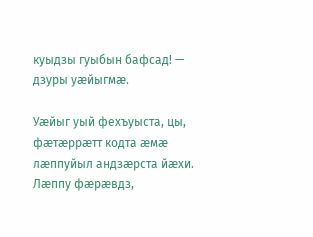куыдзы гуыбын бафсад! — дзуры уæйыгмæ.

Уæйыг уый фехъуыста, цы, фæтæррæтт кодта æмæ лæппуйыл андзæрста йæхи. Лæппу фæрæвдз,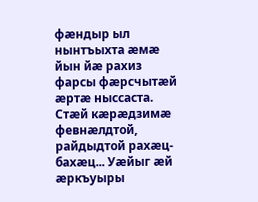фæндыр ыл нынтъыхта æмæ йын йæ рахиз фарсы фæрсчытæй æртæ ныссаста. Стæй кæрæдзимæ февнæлдтой, райдыдтой рахæц-бахæц... Уæйыг æй æркъуыры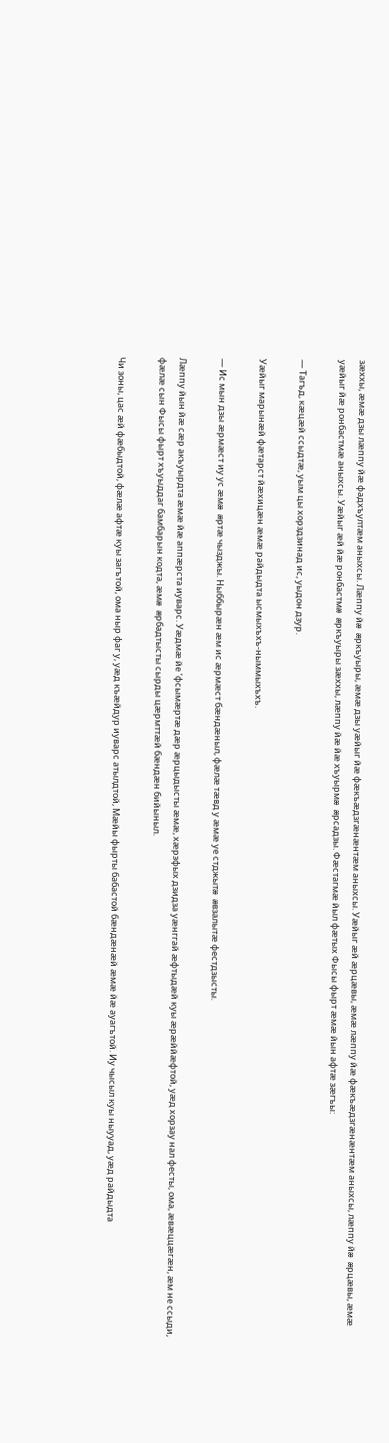зæххы, æмæ дзы лæппу йæ фадхъултæм аныхсы. Лæппу йæ æркъуыры, æмæ дзы уæйыг йæ фæкъæдзгæнæнтæм аныхсы. Уæйыг æй æрцæвы, æмæ лæппу йæ фæкъæдзгæнæнтæм аныхсы, лæппу йæ æрцæвы, æмæ уæйыг йæ ронбастмæ аныхсы. Уæйыг æй йæ ронбастмæ æркъуыры зæххы, лæппу йæ йæ хъуырмæ æрсадзы. Фæстагмæ йыл фæтых Фысы фырт æмæ йын афтæ зæгъы:

— Тагъд, кæцæй ссыдтæ, уым цы хорздзинад ис, уыдон дзур.

Уæйыг марынæй фæтарст йæхицæн æмæ райдыдта ысмыхъхъ-ныммыхъхъ.

— Ис мын дзы æрмæст иу ус æмæ æртæ чызджы. Ныббырæн æм ис æрмæст бæндæныл, фæлæ тæвд у æмæ уе стджытæ æвзалытæ фестдзысты.

Лæппу йын йæ сæр акъуырдта æмæ йæ аппæрста иуварс. Уæдмæ йе ’фсымæртæ дæр æрцыдысты æмæ, хæрзфых дзидза уæнггай æфтыдæй куы æрæййæфтой, уæд хорзау нал фесты, ома, æвæццæгæн, æм не ссыди, фæлæ сын Фысы фырт хъуыддаг бамбарын кодта, æмæ æрбадтысты сырды цæрмттæй бæндæн бийыныл.

Чи зоны, цас æй фæбыдтой, фæлæ афтæ куы загътой, ома ныр фаг у, уæд къæйдур иуварс атылдтой, Мæйы фырты бабастой бæндæнæй æмæ йæ ауагътой. Иу чысыл куы ныууад, уæд райдыдта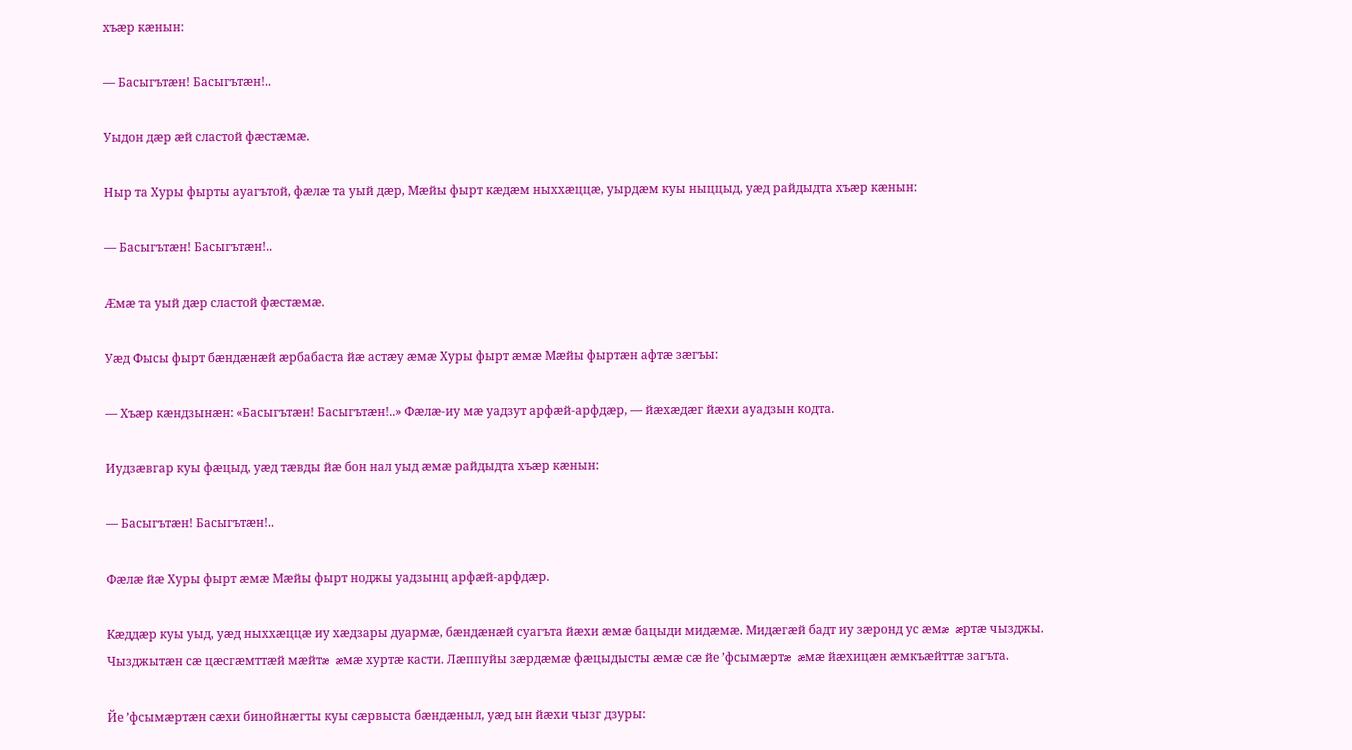хъæр кæнын:

— Басыгътæн! Басыгътæн!..

Уыдон дæр æй сластой фæстæмæ.

Ныр та Хуры фырты ауагътой, фæлæ та уый дæр, Мæйы фырт кæдæм ныххæццæ, уырдæм куы ныццыд, уæд райдыдта хъæр кæнын:

— Басыгътæн! Басыгътæн!..

Æмæ та уый дæр сластой фæстæмæ.

Уæд Фысы фырт бæндæнæй æрбабаста йæ астæу æмæ Хуры фырт æмæ Мæйы фыртæн афтæ зæгъы:

— Хъæр кæндзынæн: «Басыгътæн! Басыгътæн!..» Фæлæ-иу мæ уадзут арфæй-арфдæр, — йæхæдæг йæхи ауадзын кодта.

Иудзæвгар куы фæцыд, уæд тæвды йæ бон нал уыд æмæ райдыдта хъæр кæнын:

— Басыгътæн! Басыгътæн!..

Фæлæ йæ Хуры фырт æмæ Мæйы фырт ноджы уадзынц арфæй-арфдæр.

Кæддæр куы уыд, уæд ныххæццæ иу хæдзары дуармæ, бæндæнæй суагъта йæхи æмæ бацыди мидæмæ. Мидæгæй бадт иу зæронд ус æмæ æртæ чызджы. Чызджытæн сæ цæсгæмттæй мæйтæ æмæ хуртæ касти. Лæппуйы зæрдæмæ фæцыдысты æмæ сæ йе ’фсымæртæ æмæ йæхицæн æмкъæйттæ загъта.

Йе ’фсымæртæн сæхи бинойнæгты куы сæрвыста бæндæныл, уæд ын йæхи чызг дзуры: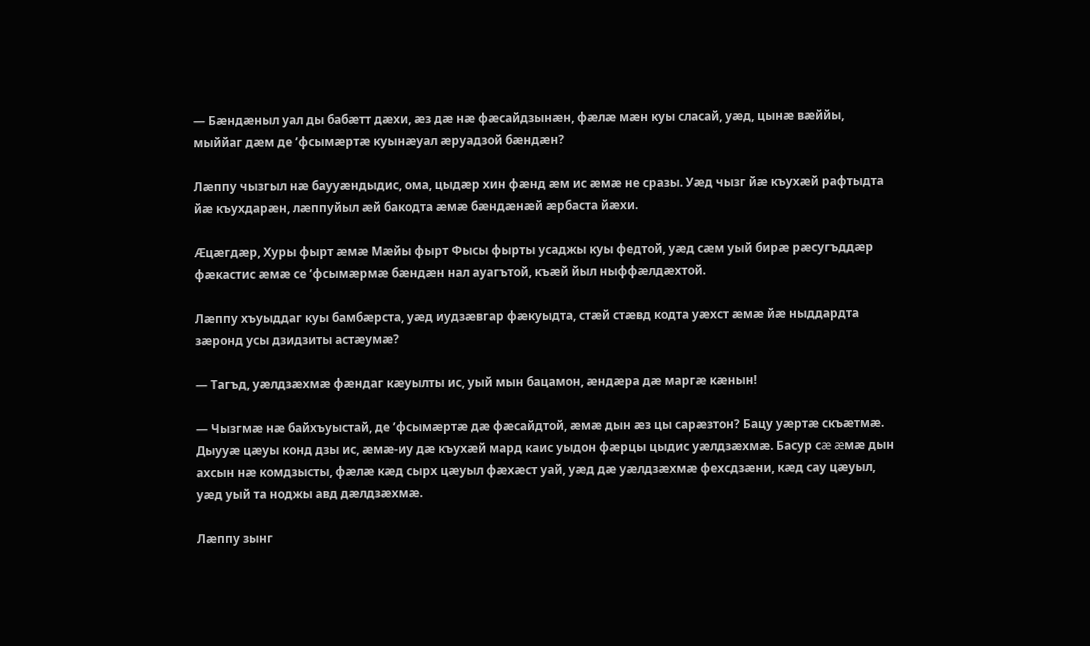— Бæндæныл уал ды бабæтт дæхи, æз дæ нæ фæсайдзынæн, фæлæ мæн куы сласай, уæд, цынæ вæййы, мыййаг дæм де ’фсымæртæ куынæуал æруадзой бæндæн?

Лæппу чызгыл нæ баууæндыдис, ома, цыдæр хин фæнд æм ис æмæ не сразы. Уæд чызг йæ къухæй рафтыдта йæ къухдарæн, лæппуйыл æй бакодта æмæ бæндæнæй æрбаста йæхи.

Æцæгдæр, Хуры фырт æмæ Мæйы фырт Фысы фырты усаджы куы федтой, уæд сæм уый бирæ рæсугъддæр фæкастис æмæ се ’фсымæрмæ бæндæн нал ауагътой, къæй йыл ныффæлдæхтой.

Лæппу хъуыддаг куы бамбæрста, уæд иудзæвгар фæкуыдта, стæй стæвд кодта уæхст æмæ йæ ныддардта зæронд усы дзидзиты астæумæ?

— Тагъд, уæлдзæхмæ фæндаг кæуылты ис, уый мын бацамон, æндæра дæ маргæ кæнын!

— Чызгмæ нæ байхъуыстай, де ’фсымæртæ дæ фæсайдтой, æмæ дын æз цы сарæзтон? Бацу уæртæ скъæтмæ. Дыууæ цæуы конд дзы ис, æмæ-иу дæ къухæй мард каис уыдон фæрцы цыдис уæлдзæхмæ. Басур сæ æмæ дын ахсын нæ комдзысты, фæлæ кæд сырх цæуыл фæхæст уай, уæд дæ уæлдзæхмæ фехсдзæни, кæд сау цæуыл, уæд уый та ноджы авд дæлдзæхмæ.

Лæппу зынг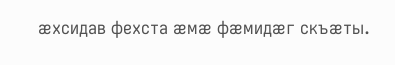æхсидав фехста æмæ фæмидæг скъæты.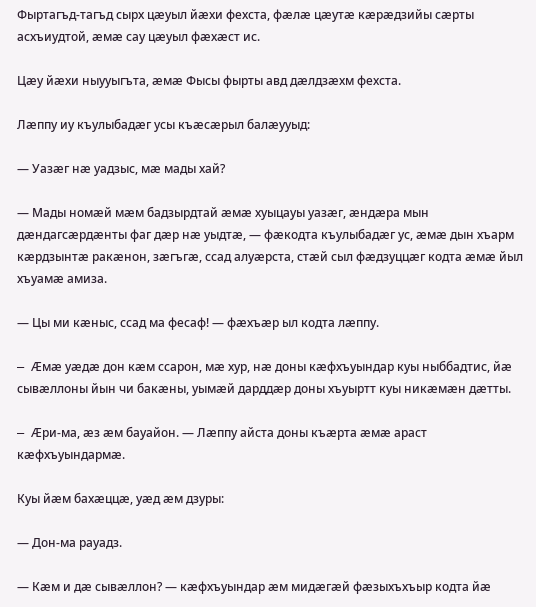Фыртагъд-тагъд сырх цæуыл йæхи фехста, фæлæ цæутæ кæрæдзийы сæрты асхъиудтой, æмæ сау цæуыл фæхæст ис.

Цæу йæхи ныууыгъта, æмæ Фысы фырты авд дæлдзæхм фехста.

Лæппу иу къулыбадæг усы къæсæрыл балæууыд:

— Уазæг нæ уадзыс, мæ мады хай?

— Мады номæй мæм бадзырдтай æмæ хуыцауы уазæг, æндæра мын дæндагсæрдæнты фаг дæр нæ уыдтæ, — фæкодта къулыбадæг ус, æмæ дын хъарм кæрдзынтæ ракæнон, зæгъгæ, ссад алуæрста, стæй сыл фæдзуццæг кодта æмæ йыл хъуамæ амиза.

— Цы ми кæныс, ссад ма фесаф! — фæхъæр ыл кодта лæппу.

— Æмæ уæдæ дон кæм ссарон, мæ хур, нæ доны кæфхъуындар куы ныббадтис, йæ сывæллоны йын чи бакæны, уымæй дарддæр доны хъуыртт куы никæмæн дæтты.

— Æри-ма, æз æм бауайон. — Лæппу айста доны къæрта æмæ араст кæфхъуындармæ.

Куы йæм бахæццæ, уæд æм дзуры:

— Дон-ма рауадз.

— Кæм и дæ сывæллон? — кæфхъуындар æм мидæгæй фæзыхъхъыр кодта йæ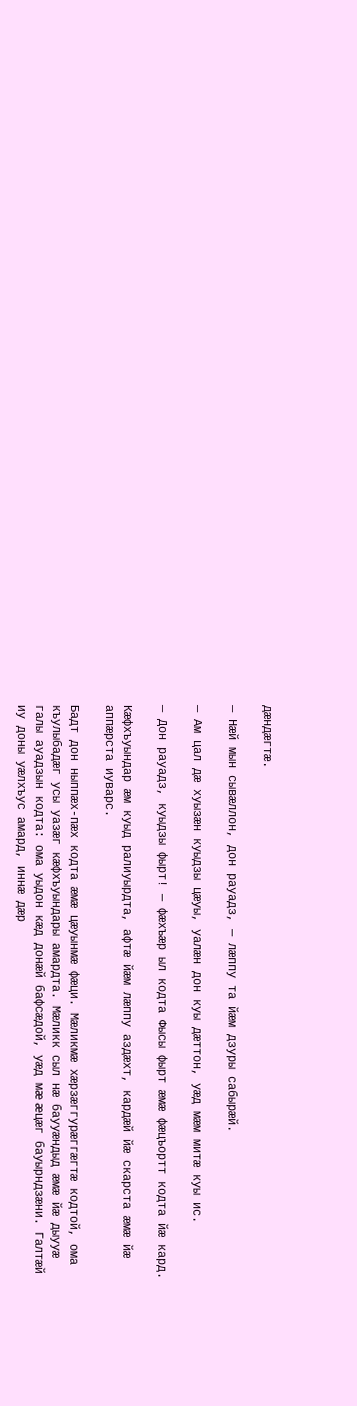дæндæгтæ.

— Нæй мын сывæллон, дон рауадз, — лæппу та йæм дзуры сабырæй.

— Ам цал дæ хуызæн куыдзы цæуы, уалæн дон куы дæттон, уæд мæм митæ куы ис.

— Дон рауадз, куыдзы фырт! — фæхъæр ыл кодта Фысы фырт æмæ фæцъортт кодта йæ кард.

Кæфхъуындар æм куыд ралиуырдта, афтæ йæм лæппу аздæхт, кардæй йæ скарста æмæ йæ аппæрста иуварс.

Бадт дон ныппæх-пæх кодта æмæ цæуынмæ фæци. Мæликмæ хæрзæггурæггæгтæ кодтой, ома къулыбадæг усы уазæг кæфхъуындары амардта. Мæликк сыл нæ баууæндыд æмæ йæ дыууæ галы ауадзын кодта: ома уыдон кæд донæй бафсæдой, уæд мæ æцæг бауырндзæни. Галтæй иу доны уæлхъус амард, иннæ дæр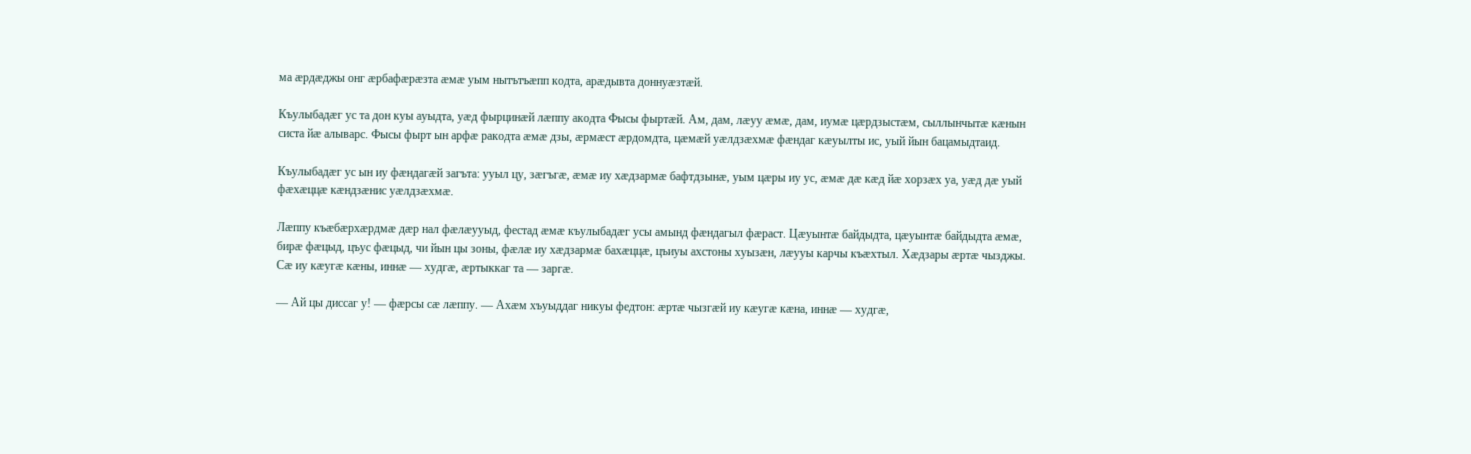ма æрдæджы онг æрбафæрæзта æмæ уым нытътъæпп кодта, арæдывта доннуæзтæй.

Къулыбадæг ус та дон куы ауыдта, уæд фырцинæй лæппу акодта Фысы фыртæй. Ам, дам, лæуу æмæ, дам, иумæ цæрдзыстæм, сыллынчытæ кæнын систа йæ алыварс. Фысы фырт ын арфæ ракодта æмæ дзы, æрмæст æрдомдта, цæмæй уæлдзæхмæ фæндаг кæуылты ис, уый йын бацамыдтаид.

Къулыбадæг ус ын иу фæндагæй загъта: ууыл цу, зæгъгæ, æмæ иу хæдзармæ бафтдзынæ, уым цæры иу ус, æмæ дæ кæд йæ хорзæх уа, уæд дæ уый фæхæццæ кæндзæнис уæлдзæхмæ.

Лæппу къæбæрхæрдмæ дæр нал фæлæууыд, фестад æмæ къулыбадæг усы амынд фæндагыл фæраст. Цæуынтæ байдыдта, цæуынтæ байдыдта æмæ, бирæ фæцыд, цъус фæцыд, чи йын цы зоны, фæлæ иу хæдзармæ бахæццæ, цъиуы ахстоны хуызæн, лæууы карчы къæхтыл. Хæдзары æртæ чызджы. Сæ иу кæугæ кæны, иннæ — худгæ, æртыккаг та — заргæ.

— Ай цы диссаг у! — фæрсы сæ лæппу. — Ахæм хъуыддаг никуы федтон: æртæ чызгæй иу кæугæ кæна, иннæ — худгæ,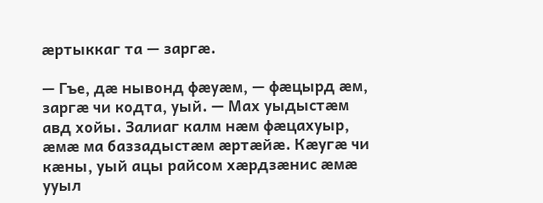æртыккаг та — заргæ.

— Гъе, дæ нывонд фæуæм, — фæцырд æм, заргæ чи кодта, уый. — Мах уыдыстæм авд хойы. Залиаг калм нæм фæцахуыр, æмæ ма баззадыстæм æртæйæ. Кæугæ чи кæны, уый ацы райсом хæрдзæнис æмæ ууыл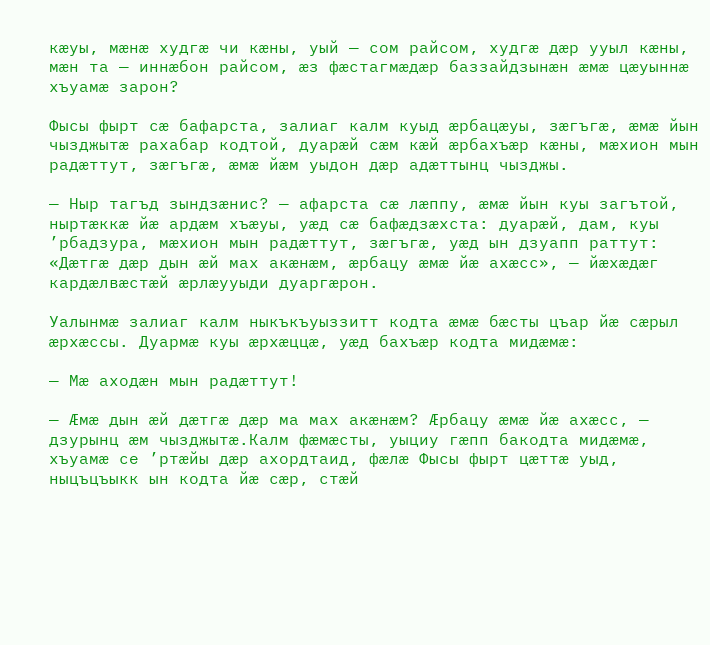кæуы, мæнæ худгæ чи кæны, уый — сом райсом, худгæ дæр ууыл кæны, мæн та — иннæбон райсом, æз фæстагмæдæр баззайдзынæн æмæ цæуыннæ хъуамæ зарон?

Фысы фырт сæ бафарста, залиаг калм куыд æрбацæуы, зæгъгæ, æмæ йын чызджытæ рахабар кодтой, дуарæй сæм кæй æрбахъæр кæны, мæхион мын радæттут, зæгъгæ, æмæ йæм уыдон дæр адæттынц чызджы.

— Ныр тагъд зындзæнис? — афарста сæ лæппу, æмæ йын куы загътой, ныртæккæ йæ ардæм хъæуы, уæд сæ бафæдзæхста: дуарæй, дам, куы ’рбадзура, мæхион мын радæттут, зæгъгæ, уæд ын дзуапп раттут: «Дæтгæ дæр дын æй мах акæнæм, æрбацу æмæ йæ ахæсс», — йæхæдæг кардæлвæстæй æрлæууыди дуаргæрон.

Уалынмæ залиаг калм ныкъкъуыззитт кодта æмæ бæсты цъар йæ сæрыл æрхæссы. Дуармæ куы æрхæццæ, уæд бахъæр кодта мидæмæ:

— Мæ аходæн мын радæттут!

— Æмæ дын æй дæтгæ дæр ма мах акæнæм? Æрбацу æмæ йæ ахæсс, — дзурынц æм чызджытæ.Калм фæмæсты, уыциу гæпп бакодта мидæмæ, хъуамæ се ’ртæйы дæр ахордтаид, фæлæ Фысы фырт цæттæ уыд, ныцъцъыкк ын кодта йæ сæр, стæй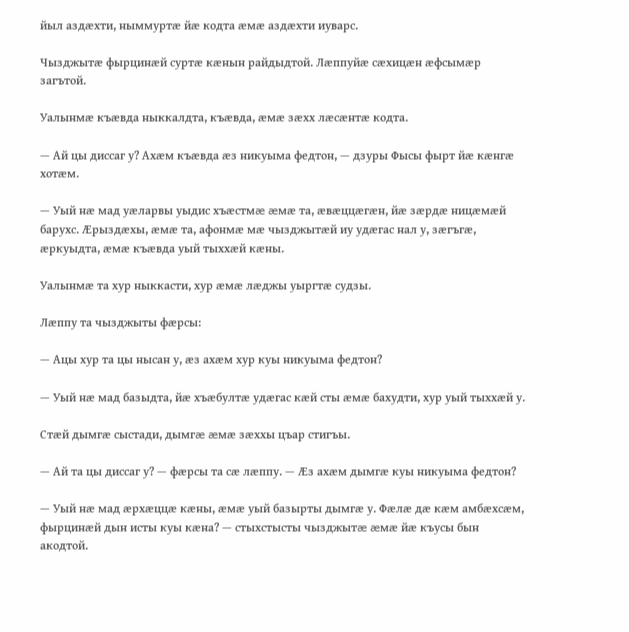йыл аздæхти, ныммуртæ йæ кодта æмæ аздæхти иуварс.

Чызджытæ фырцинæй суртæ кæнын райдыдтой. Лæппуйæ сæхицæн æфсымæр загътой.

Уалынмæ къæвда ныккалдта, къæвда, æмæ зæхх лæсæнтæ кодта.

— Ай цы диссаг у? Ахæм къæвда æз никуыма федтон, — дзуры Фысы фырт йæ кæнгæ хотæм.

— Уый нæ мад уæларвы уыдис хъæстмæ æмæ та, æвæццæгæн, йæ зæрдæ ницæмæй барухс. Æрыздæхы, æмæ та, афонмæ мæ чызджытæй иу удæгас нал у, зæгъгæ, æркуыдта, æмæ къæвда уый тыххæй кæны.

Уалынмæ та хур ныккасти, хур æмæ лæджы уыргтæ судзы.

Лæппу та чызджыты фæрсы:

— Ацы хур та цы нысан у, æз ахæм хур куы никуыма федтон?

— Уый нæ мад базыдта, йæ хъæбултæ удæгас кæй сты æмæ бахудти, хур уый тыххæй у.

Стæй дымгæ сыстади, дымгæ æмæ зæххы цъар стигъы.

— Ай та цы диссаг у? — фæрсы та сæ лæппу. — Æз ахæм дымгæ куы никуыма федтон?

— Уый нæ мад æрхæццæ кæны, æмæ уый базырты дымгæ у. Фæлæ дæ кæм амбæхсæм, фырцинæй дын исты куы кæна? — стыхстысты чызджытæ æмæ йæ къусы бын акодтой.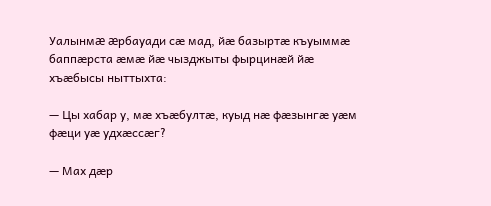Уалынмæ æрбауади сæ мад, йæ базыртæ къуыммæ баппæрста æмæ йæ чызджыты фырцинæй йæ хъæбысы ныттыхта:

— Цы хабар у, мæ хъæбултæ, куыд нæ фæзынгæ уæм фæци уæ удхæссæг?

— Мах дæр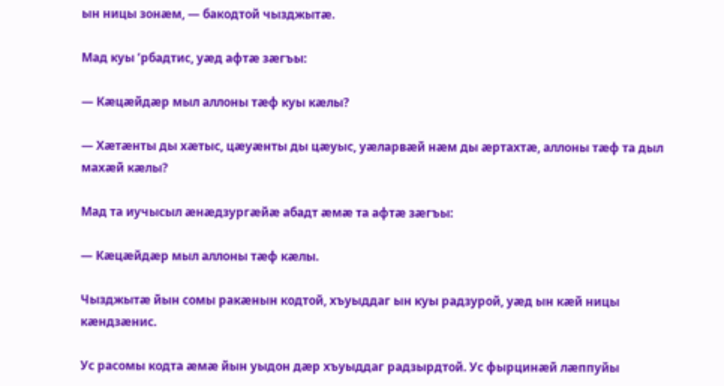ын ницы зонæм, — бакодтой чызджытæ.

Мад куы ’рбадтис, уæд афтæ зæгъы:

— Кæцæйдæр мыл аллоны тæф куы кæлы?

— Хæтæнты ды хæтыс, цæуæнты ды цæуыс, уæларвæй нæм ды æртахтæ, аллоны тæф та дыл махæй кæлы?

Мад та иучысыл æнæдзургæйæ абадт æмæ та афтæ зæгъы:

— Кæцæйдæр мыл аллоны тæф кæлы.

Чызджытæ йын сомы ракæнын кодтой, хъуыддаг ын куы радзурой, уæд ын кæй ницы кæндзæнис.

Ус расомы кодта æмæ йын уыдон дæр хъуыддаг радзырдтой. Ус фырцинæй лæппуйы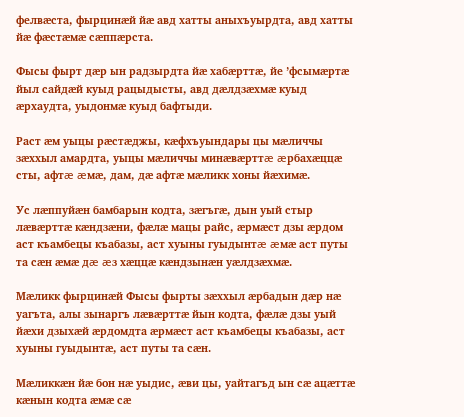фелвæста, фырцинæй йæ авд хатты аныхъуырдта, авд хатты йæ фæстæмæ сæппæрста.

Фысы фырт дæр ын радзырдта йæ хабæрттæ, йе ’фсымæртæ йыл сайдæй куыд рацыдысты, авд дæлдзæхмæ куыд æрхаудта, уыдонмæ куыд бафтыди.

Раст æм уыцы рæстæджы, кæфхъуындары цы мæличчы зæххыл амардта, уыцы мæличчы минæвæрттæ æрбахæццæ сты, афтæ æмæ, дам, дæ афтæ мæликк хоны йæхимæ.

Ус лæппуйæн бамбарын кодта, зæгъгæ, дын уый стыр лæвæрттæ кæндзæни, фæлæ мацы райс, æрмæст дзы æрдом аст къамбецы къабазы, аст хуыны гуыдынтæ æмæ аст путы та сæн æмæ дæ æз хæццæ кæндзынæн уæлдзæхмæ.

Мæликк фырцинæй Фысы фырты зæххыл æрбадын дæр нæ уагъта, алы зынаргъ лæвæрттæ йын кодта, фæлæ дзы уый йæхи дзыхæй æрдомдта æрмæст аст къамбецы къабазы, аст хуыны гуыдынтæ, аст путы та сæн.

Мæликкæн йæ бон нæ уыдис, æви цы, уайтагъд ын сæ ацæттæ кæнын кодта æмæ сæ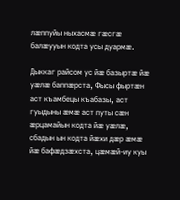лæппуйы ныхасмæ гæсгæ балæууын кодта усы дуармæ.

Дыккаг райсом ус йæ базыртæ йæ уæлæ баппæрста, Фысы фыртæн аст къамбецы къабазы, аст гуыдыны æмæ аст путы сæн æрцамайын кодта йæ уæлæ, сбадын ын кодта йæхи дæр æмæ йæ бафæдзæхста, цæмæй-иу куы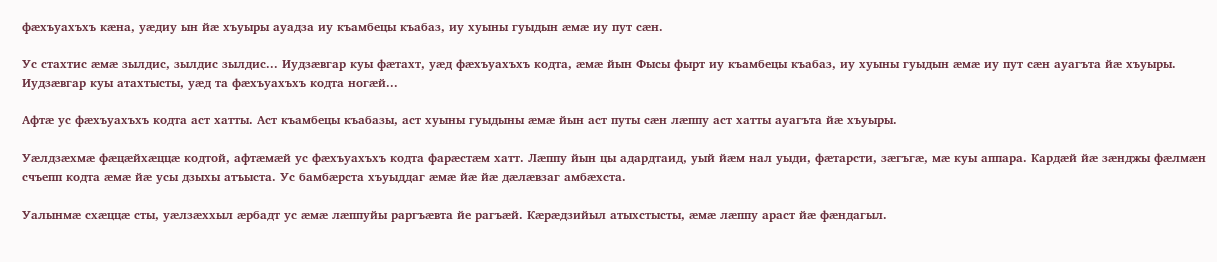фæхъуахъхъ кæна, уæдиу ын йæ хъуыры ауадза иу къамбецы къабаз, иу хуыны гуыдын æмæ иу пут сæн.

Ус стахтис æмæ зылдис, зылдис зылдис... Иудзæвгар куы фæтахт, уæд фæхъуахъхъ кодта, æмæ йын Фысы фырт иу къамбецы къабаз, иу хуыны гуыдын æмæ иу пут сæн ауагъта йæ хъуыры. Иудзæвгар куы атахтысты, уæд та фæхъуахъхъ кодта ногæй...

Афтæ ус фæхъуахъхъ кодта аст хатты. Аст къамбецы къабазы, аст хуыны гуыдыны æмæ йын аст путы сæн лæппу аст хатты ауагъта йæ хъуыры.

Уæлдзæхмæ фæцæйхæццæ кодтой, афтæмæй ус фæхъуахъхъ кодта фарæстæм хатт. Лæппу йын цы адардтаид, уый йæм нал уыди, фæтарсти, зæгъгæ, мæ куы аппара. Кардæй йæ зæнджы фæлмæн счъепп кодта æмæ йæ усы дзыхы атъыста. Ус бамбæрста хъуыддаг æмæ йæ йæ дæлæвзаг амбæхста.

Уалынмæ схæццæ сты, уæлзæххыл æрбадт ус æмæ лæппуйы раргъæвта йе рагъæй. Кæрæдзийыл атыхстысты, æмæ лæппу араст йæ фæндагыл.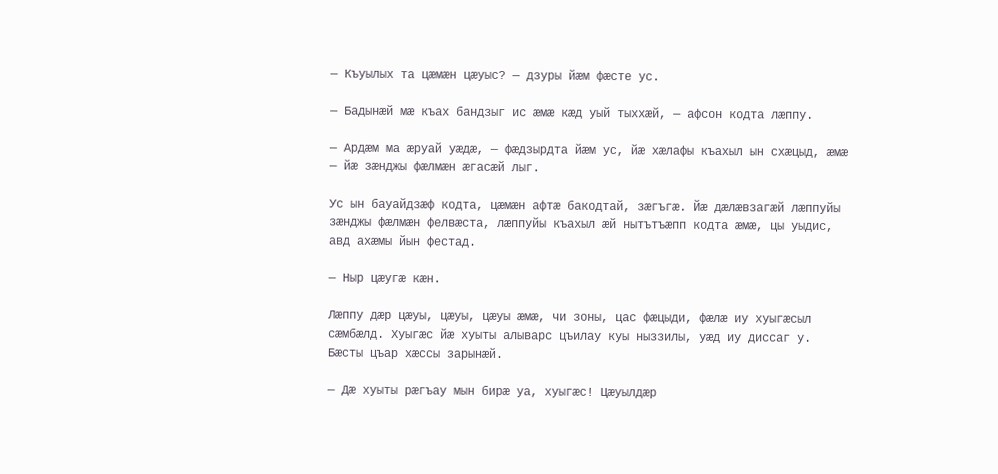— Къуылых та цæмæн цæуыс? — дзуры йæм фæсте ус.

— Бадынæй мæ къах бандзыг ис æмæ кæд уый тыххæй, — афсон кодта лæппу.

— Ардæм ма æруай уæдæ, — фæдзырдта йæм ус, йæ хæлафы къахыл ын схæцыд, æмæ — йæ зæнджы фæлмæн æгасæй лыг.

Ус ын бауайдзæф кодта, цæмæн афтæ бакодтай, зæгъгæ. Йæ дæлæвзагæй лæппуйы зæнджы фæлмæн фелвæста, лæппуйы къахыл æй нытътъæпп кодта æмæ, цы уыдис, авд ахæмы йын фестад.

— Ныр цæугæ кæн.

Лæппу дæр цæуы, цæуы, цæуы æмæ, чи зоны, цас фæцыди, фæлæ иу хуыгæсыл сæмбæлд. Хуыгæс йæ хуыты алыварс цъилау куы ныззилы, уæд иу диссаг у. Бæсты цъар хæссы зарынæй.

— Дæ хуыты рæгъау мын бирæ уа, хуыгæс! Цæуылдæр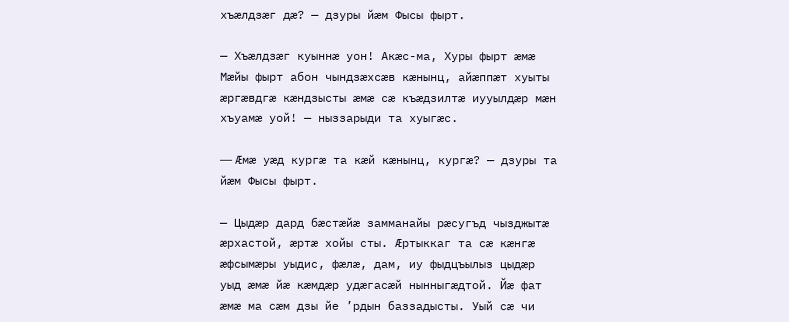хъæлдзæг дæ? — дзуры йæм Фысы фырт.

— Хъæлдзæг куыннæ уон! Акæс-ма, Хуры фырт æмæ Мæйы фырт абон чындзæхсæв кæнынц, айæппæт хуыты æргæвдгæ кæндзысты æмæ сæ къæдзилтæ иууылдæр мæн хъуамæ уой! — ныззарыди та хуыгæс.

— Æмæ уæд кургæ та кæй кæнынц, кургæ? — дзуры та йæм Фысы фырт.

— Цыдæр дард бæстæйæ замманайы рæсугъд чызджытæ æрхастой, æртæ хойы сты. Æртыккаг та сæ кæнгæ æфсымæры уыдис, фæлæ, дам, иу фыдцъылыз цыдæр уыд æмæ йæ кæмдæр удæгасæй нынныгæдтой. Йæ фат æмæ ма сæм дзы йе ’рдын баззадысты. Уый сæ чи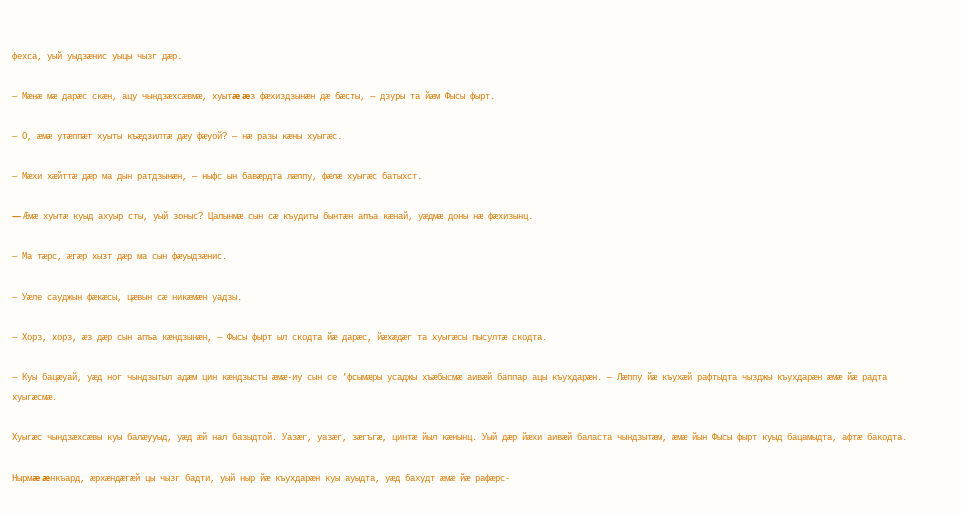фехса, уый уыдзæнис уыцы чызг дæр.

— Мæнæ мæ дарæс скæн, ацу чындзæхсæвмæ, хуытæ æз фæхиздзынæн дæ бæсты, — дзуры та йæм Фысы фырт.

— О, æмæ утæппæт хуыты къæдзилтæ дæу фæуой? — нæ разы кæны хуыгæс.

— Мæхи хæйттæ дæр ма дын ратдзынæн, — ныфс ын бавæрдта лæппу, фæлæ хуыгæс батыхст.

— Æмæ хуытæ куыд ахуыр сты, уый зоныс? Цалынмæ сын сæ къудиты бынтæн апъа кæнай, уæдмæ доны нæ фæхизынц.

— Ма тæрс, æгæр хызт дæр ма сын фæуыдзæнис.

— Уæле сауджын фæкæсы, цæвын сæ никæмæн уадзы.

— Хорз, хорз, æз дæр сын апъа кæндзынæн, — Фысы фырт ыл скодта йæ дарæс, йæхæдæг та хуыгæсы пысултæ скодта.

— Куы бацæуай, уæд ног чындзытыл адæм цин кæндзысты æмæ-иу сын се ’фсымæры усаджы хъæбысмæ аивæй баппар ацы къухдарæн. — Лæппу йæ къухæй рафтыдта чызджы къухдарæн æмæ йæ радта хуыгæсмæ.

Хуыгæс чындзæхсæвы куы балæууыд, уæд æй нал базыдтой. Уазæг, уазæг, зæгъгæ, цинтæ йыл кæнынц. Уый дæр йæхи аивæй баласта чындзытæм, æмæ йын Фысы фырт куыд бацамыдта, афтæ бакодта.

Нырмæ æнкъард, æрхæндæгæй цы чызг бадти, уый ныр йæ къухдарæн куы ауыдта, уæд бахудт æмæ йæ рафæрс-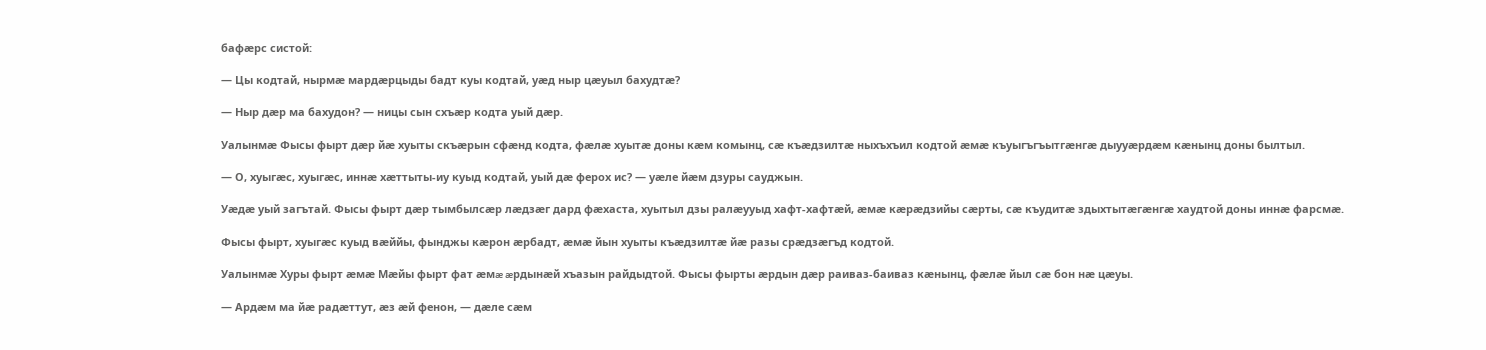бафæрс систой:

— Цы кодтай, нырмæ мардæрцыды бадт куы кодтай, уæд ныр цæуыл бахудтæ?

— Ныр дæр ма бахудон? — ницы сын схъæр кодта уый дæр.

Уалынмæ Фысы фырт дæр йæ хуыты скъæрын сфæнд кодта, фæлæ хуытæ доны кæм комынц, сæ къæдзилтæ ныхъхъил кодтой æмæ къуыгъгъытгæнгæ дыууæрдæм кæнынц доны былтыл.

— О, хуыгæс, хуыгæс, иннæ хæттыты-иу куыд кодтай, уый дæ ферох ис? — уæле йæм дзуры сауджын.

Уæдæ уый загътай. Фысы фырт дæр тымбылсæр лæдзæг дард фæхаста, хуытыл дзы ралæууыд хафт-хафтæй, æмæ кæрæдзийы сæрты, сæ къудитæ здыхтытæгæнгæ хаудтой доны иннæ фарсмæ.

Фысы фырт, хуыгæс куыд вæййы, фынджы кæрон æрбадт, æмæ йын хуыты къæдзилтæ йæ разы срæдзæгъд кодтой.

Уалынмæ Хуры фырт æмæ Мæйы фырт фат æмæ æрдынæй хъазын райдыдтой. Фысы фырты æрдын дæр раиваз-баиваз кæнынц, фæлæ йыл сæ бон нæ цæуы.

— Ардæм ма йæ радæттут, æз æй фенон, — дæле сæм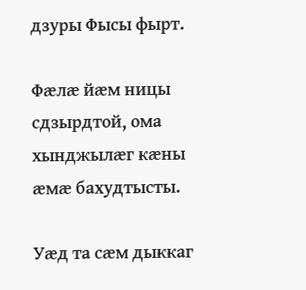дзуры Фысы фырт.

Фæлæ йæм ницы сдзырдтой, ома хынджылæг кæны æмæ бахудтысты.

Уæд та сæм дыккаг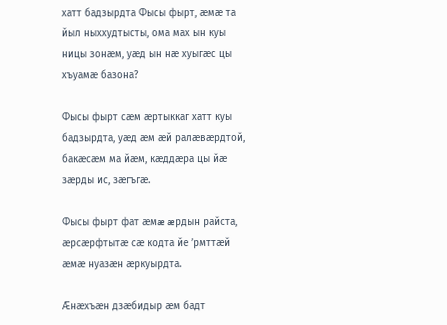хатт бадзырдта Фысы фырт, æмæ та йыл ныххудтысты, ома мах ын куы ницы зонæм, уæд ын нæ хуыгæс цы хъуамæ базона?

Фысы фырт сæм æртыккаг хатт куы бадзырдта, уæд æм æй ралæвæрдтой, бакæсæм ма йæм, кæддæра цы йæ зæрды ис, зæгъгæ.

Фысы фырт фат æмæ æрдын райста, æрсæрфтытæ сæ кодта йе ’рмттæй æмæ нуазæн æркуырдта.

Æнæхъæн дзæбидыр æм бадт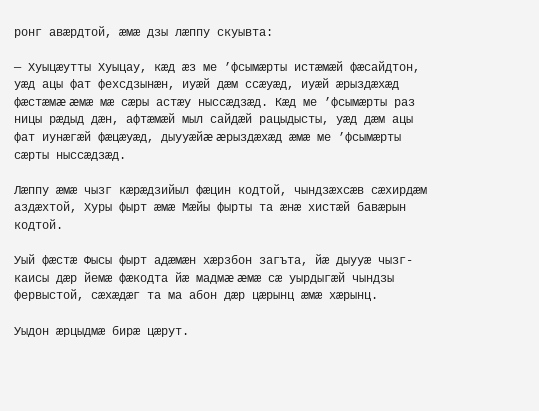ронг авæрдтой, æмæ дзы лæппу скуывта:

— Хуыцæутты Хуыцау, кæд æз ме ’фсымæрты истæмæй фæсайдтон, уæд ацы фат фехсдзынæн, иуæй дæм ссæуæд, иуæй æрыздæхæд фæстæмæ æмæ мæ сæры астæу ныссæдзæд. Кæд ме ’фсымæрты раз ницы рæдыд дæн, афтæмæй мыл сайдæй рацыдысты, уæд дæм ацы фат иунæгæй фæцæуæд, дыууæйæ æрыздæхæд æмæ ме ’фсымæрты сæрты ныссæдзæд.

Лæппу æмæ чызг кæрæдзийыл фæцин кодтой, чындзæхсæв сæхирдæм аздæхтой, Хуры фырт æмæ Мæйы фырты та æнæ хистæй бавæрын кодтой.

Уый фæстæ Фысы фырт адæмæн хæрзбон загъта, йæ дыууæ чызг-каисы дæр йемæ фæкодта йæ мадмæ æмæ сæ уырдыгæй чындзы фервыстой, сæхæдæг та ма абон дæр цæрынц æмæ хæрынц.

Уыдон æрцыдмæ бирæ цæрут.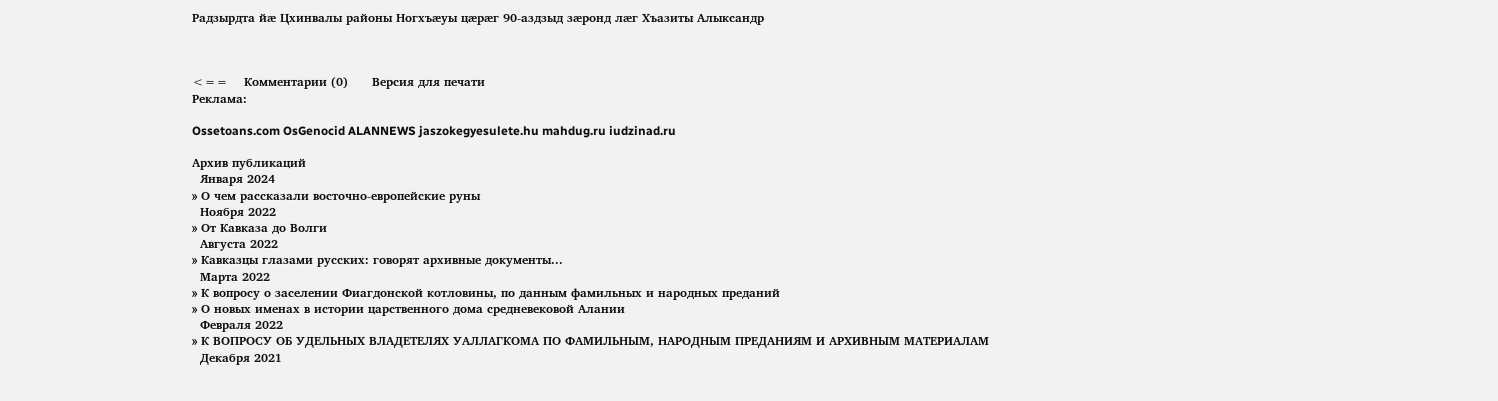Радзырдта йæ Цхинвалы районы Ногхъæуы цæрæг 90-аздзыд зæронд лæг Хъазиты Алыксандр



<==    Комментарии (0)      Версия для печати
Реклама:

Ossetoans.com OsGenocid ALANNEWS jaszokegyesulete.hu mahdug.ru iudzinad.ru

Архив публикаций
  Января 2024
» О чем рассказали восточно-европейские руны
  Ноября 2022
» От Кавказа до Волги
  Августа 2022
» Кавказцы глазами русских: говорят архивные документы...
  Марта 2022
» К вопросу о заселении Фиагдонской котловины, по данным фамильных и народных преданий
» О новых именах в истории царственного дома средневековой Алании
  Февраля 2022
» К ВОПРОСУ ОБ УДЕЛЬНЫХ ВЛАДЕТЕЛЯХ УАЛЛАГКОМА ПО ФАМИЛЬНЫМ, НАРОДНЫМ ПРЕДАНИЯМ И АРХИВНЫМ МАТЕРИАЛАМ
  Декабря 2021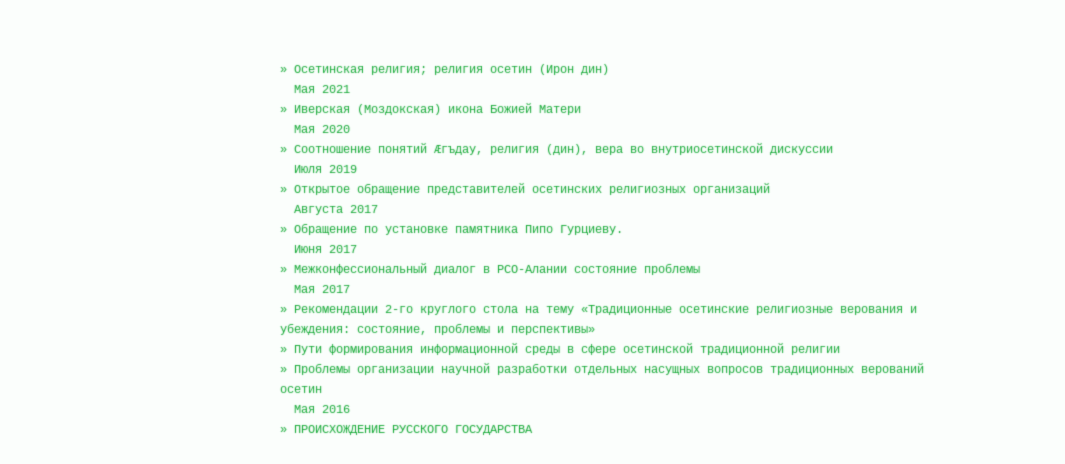» Осетинская религия; религия осетин (Ирон дин)
  Мая 2021
» Иверская (Моздокская) икона Божией Матери
  Мая 2020
» Соотношение понятий Æгъдау, религия (дин), вера во внутриосетинской дискуссии
  Июля 2019
» Открытое обращение представителей осетинских религиозных организаций
  Августа 2017
» Обращение по установке памятника Пипо Гурциеву.
  Июня 2017
» Межконфессиональный диалог в РСО-Алании состояние проблемы
  Мая 2017
» Рекомендации 2-го круглого стола на тему «Традиционные осетинские религиозные верования и убеждения: состояние, проблемы и перспективы»
» Пути формирования информационной среды в сфере осетинской традиционной религии
» Проблемы организации научной разработки отдельных насущных вопросов традиционных верований осетин
  Мая 2016
» ПРОИСХОЖДЕНИЕ РУССКОГО ГОСУДАРСТВА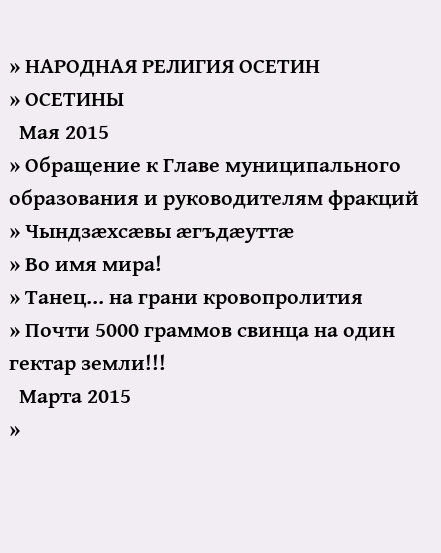» НАРОДНАЯ РЕЛИГИЯ ОСЕТИН
» ОСЕТИНЫ
  Мая 2015
» Обращение к Главе муниципального образования и руководителям фракций
» Чындзӕхсӕвы ӕгъдӕуттӕ
» Во имя мира!
» Танец... на грани кровопролития
» Почти 5000 граммов свинца на один гектар земли!!!
  Марта 2015
»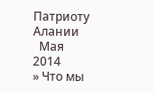Патриоту Алании
  Мая 2014
» Что мы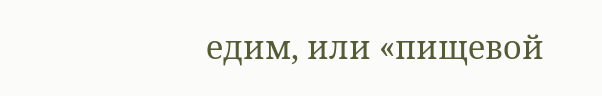едим, или «пищевой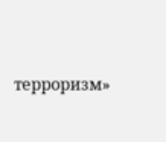терроризм»